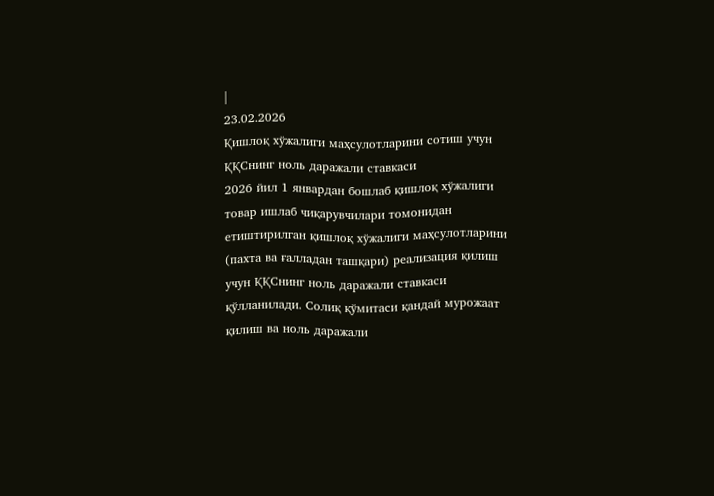|
23.02.2026
Қишлоқ хўжалиги маҳсулотларини сотиш учун ҚҚСнинг ноль даражали ставкаси
2026 йил 1 январдан бошлаб қишлоқ хўжалиги товар ишлаб чиқарувчилари томонидан етиштирилган қишлоқ хўжалиги маҳсулотларини (пахта ва ғалладан ташқари) реализация қилиш учун ҚҚСнинг ноль даражали ставкаси қўлланилади. Солиқ қўмитаси қандай мурожаат қилиш ва ноль даражали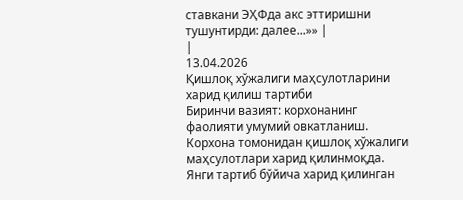ставкани ЭҲФда акс эттиришни тушунтирди: далее...»» |
|
13.04.2026
Қишлоқ хўжалиги маҳсулотларини харид қилиш тартиби
Биринчи вазият: корхонанинг фаолияти умумий овкатланиш. Корхона томонидан қишлоқ хўжалиги маҳсулотлари харид қилинмоқда. Янги тартиб бўйича харид қилинган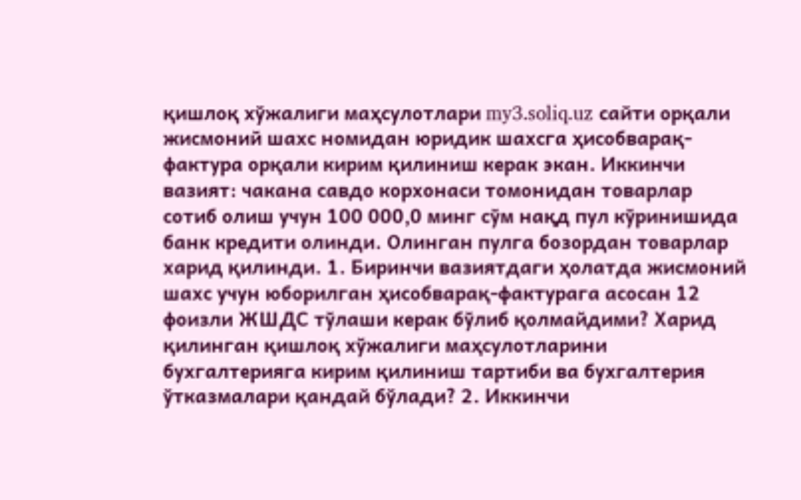қишлоқ хўжалиги маҳсулотлари my3.soliq.uz сайти орқали жисмоний шахс номидан юридик шахсга ҳисобварақ-фактура орқали кирим қилиниш керак экан. Иккинчи вазият: чакана савдо корхонаси томонидан товарлар сотиб олиш учун 100 000,0 минг сўм нақд пул кўринишида банк кредити олинди. Олинган пулга бозордан товарлар харид қилинди. 1. Биринчи вазиятдаги ҳолатда жисмоний шахс учун юборилган ҳисобварақ-фактурага асосан 12 фоизли ЖШДС тўлаши керак бўлиб қолмайдими? Харид қилинган қишлоқ хўжалиги маҳсулотларини бухгалтерияга кирим қилиниш тартиби ва бухгалтерия ўтказмалари қандай бўлади? 2. Иккинчи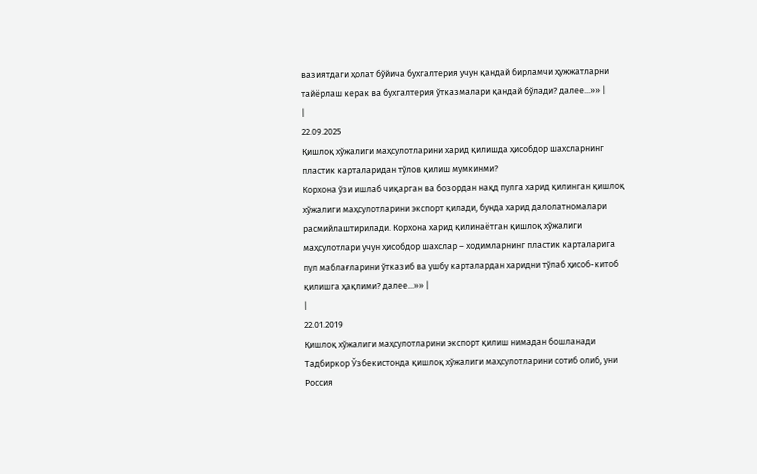вазиятдаги ҳолат бўйича бухгалтерия учун қандай бирламчи ҳужжатларни тайёрлаш керак ва бухгалтерия ўтказмалари қандай бўлади? далее...»» |
|
22.09.2025
Қишлоқ хўжалиги маҳсулотларини харид қилишда ҳисобдор шахсларнинг пластик карталаридан тўлов қилиш мумкинми?
Корхона ўзи ишлаб чиқарган ва бозордан нақд пулга харид қилинган қишлоқ хўжалиги маҳсулотларини экспорт қилади, бунда харид далолатномалари расмийлаштирилади. Корхона харид қилинаётган қишлоқ хўжалиги маҳсулотлари учун ҳисобдор шахслар – ходимларнинг пластик карталарига пул маблағларини ўтказиб ва ушбу карталардан харидни тўлаб ҳисоб-китоб қилишга ҳақлими? далее...»» |
|
22.01.2019
Қишлоқ хўжалиги маҳсулотларини экспорт қилиш нимадан бошланади
Тадбиркор Ўзбекистонда қишлоқ хўжалиги маҳсулотларини сотиб олиб, уни Россия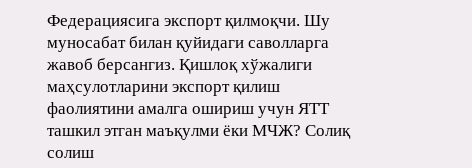Федерациясига экспорт қилмоқчи. Шу муносабат билан қуйидаги саволларга жавоб берсангиз. Қишлоқ хўжалиги маҳсулотларини экспорт қилиш фаолиятини амалга ошириш учун ЯТТ ташкил этган маъқулми ёки МЧЖ? Солиқ солиш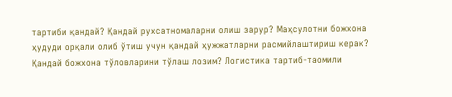тартиби қандай? Қандай рухсатномаларни олиш зарур? Маҳсулотни божхона ҳудуди орқали олиб ўтиш учун қандай ҳужжатларни расмийлаштириш керак? Қандай божхона тўловларини тўлаш лозим? Логистика тартиб-таомили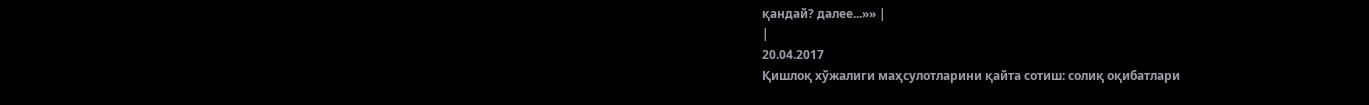қандай? далее...»» |
|
20.04.2017
Қишлоқ хўжалиги маҳсулотларини қайта сотиш: солиқ оқибатлари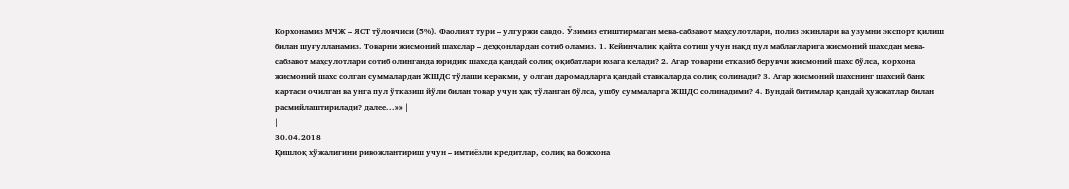Корхонамиз МЧЖ – ЯСТ тўловчиси (5%). Фаолият тури – улгуржи савдо. Ўзимиз етиштирмаган мева-сабзавот маҳсулотлари, полиз экинлари ва узумни экспорт қилиш билан шуғулланамиз. Товарни жисмоний шахслар – деҳқонлардан сотиб оламиз. 1. Кейинчалик қайта сотиш учун нақд пул маблағларига жисмоний шахсдан мева-сабзавот маҳсулотлари сотиб олинганда юридик шахсда қандай солиқ оқибатлари юзага келади? 2. Агар товарни етказиб берувчи жисмоний шахс бўлса, корхона жисмоний шахс солган суммалардан ЖШДС тўлаши керакми, у олган даромадларга қандай ставкаларда солиқ солинади? 3. Агар жисмоний шахснинг шахсий банк картаси очилган ва унга пул ўтказиш йўли билан товар учун ҳақ тўланган бўлса, ушбу суммаларга ЖШДС солинадими? 4. Бундай битимлар қандай ҳужжатлар билан расмийлаштирилади? далее...»» |
|
30.04.2018
Қишлоқ хўжалигини ривожлантириш учун – имтиёзли кредитлар, солиқ ва божхона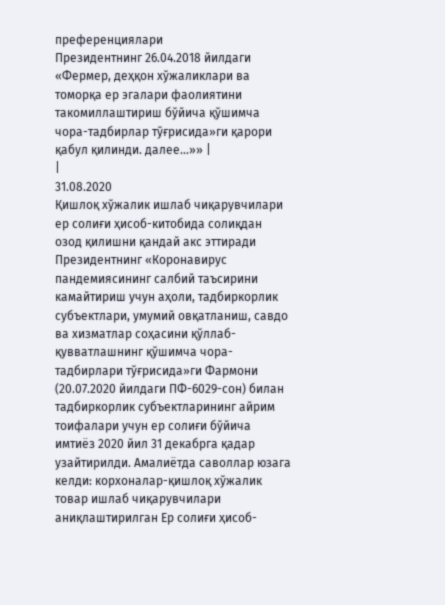преференциялари
Президентнинг 26.04.2018 йилдаги «Фермер, деҳқон хўжаликлари ва томорқа ер эгалари фаолиятини такомиллаштириш бўйича қўшимча чора-тадбирлар тўғрисида»ги қарори қабул қилинди. далее...»» |
|
31.08.2020
Қишлоқ хўжалик ишлаб чиқарувчилари ер солиғи ҳисоб-китобида солиқдан озод қилишни қандай акс эттиради
Президентнинг «Коронавирус пандемиясининг салбий таъсирини камайтириш учун аҳоли, тадбиркорлик субъектлари, умумий овқатланиш, савдо ва хизматлар соҳасини қўллаб-қувватлашнинг қўшимча чора-тадбирлари тўғрисида»ги Фармони (20.07.2020 йилдаги ПФ-6029-сон) билан тадбиркорлик субъектларининг айрим тоифалари учун ер солиғи бўйича имтиёз 2020 йил 31 декабрга қадар узайтирилди. Амалиётда саволлар юзага келди: корхоналар-қишлоқ хўжалик товар ишлаб чиқарувчилари аниқлаштирилган Ер солиғи ҳисоб-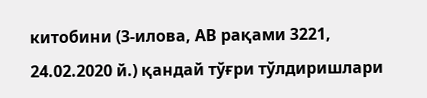китобини (3-илова, АВ рақами 3221, 24.02.2020 й.) қандай тўғри тўлдиришлари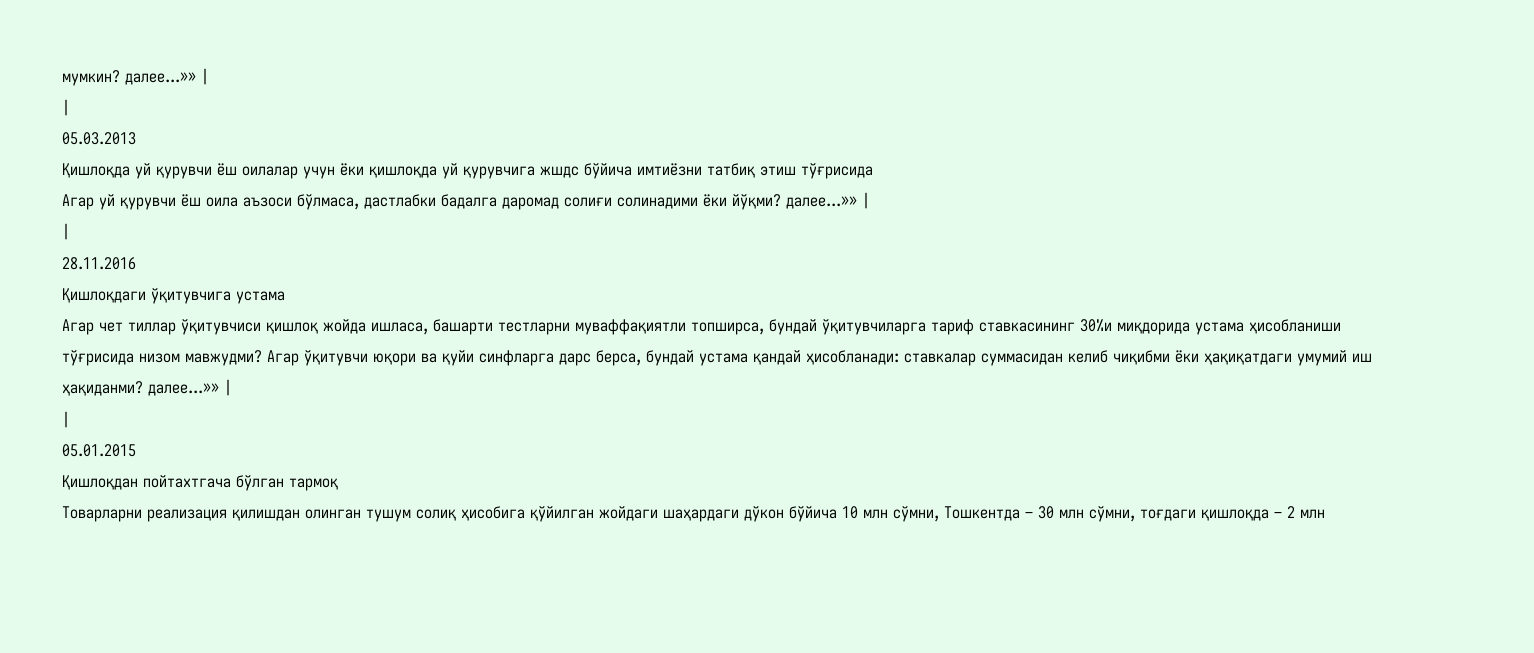мумкин? далее...»» |
|
05.03.2013
Қишлоқда уй қурувчи ёш оилалар учун ёки қишлоқда уй қурувчига жшдс бўйича имтиёзни татбиқ этиш тўғрисида
Агар уй қурувчи ёш оила аъзоси бўлмаса, дастлабки бадалга даромад солиғи солинадими ёки йўқми? далее...»» |
|
28.11.2016
Қишлоқдаги ўқитувчига устама
Агар чет тиллар ўқитувчиси қишлоқ жойда ишласа, башарти тестларни муваффақиятли топширса, бундай ўқитувчиларга тариф ставкасининг 30%и миқдорида устама ҳисобланиши тўғрисида низом мавжудми? Агар ўқитувчи юқори ва қуйи синфларга дарс берса, бундай устама қандай ҳисобланади: ставкалар суммасидан келиб чиқибми ёки ҳақиқатдаги умумий иш ҳақиданми? далее...»» |
|
05.01.2015
Қишлоқдан пойтахтгача бўлган тармоқ
Товарларни реализация қилишдан олинган тушум солиқ ҳисобига қўйилган жойдаги шаҳардаги дўкон бўйича 10 млн сўмни, Тошкентда – 30 млн сўмни, тоғдаги қишлоқда – 2 млн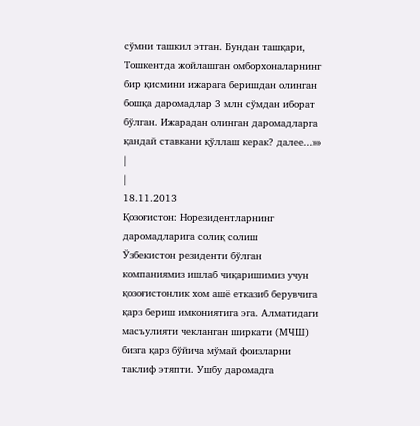сўмни ташкил этган. Бундан ташқари, Тошкентда жойлашган омборхоналарнинг бир қисмини ижарага беришдан олинган бошқа даромадлар 3 млн сўмдан иборат бўлган. Ижарадан олинган даромадларга қандай ставкани қўллаш керак? далее...»» |
|
18.11.2013
Қозоғистон: Норезидентларнинг даромадларига солиқ солиш
Ўзбекистон резиденти бўлган компаниямиз ишлаб чиқаришимиз учун қозоғистонлик хом ашё етказиб берувчига қарз бериш имкониятига эга. Алматидаги масъулияти чекланган ширкати (МЧШ) бизга қарз бўйича мўмай фоизларни таклиф этяпти. Ушбу даромадга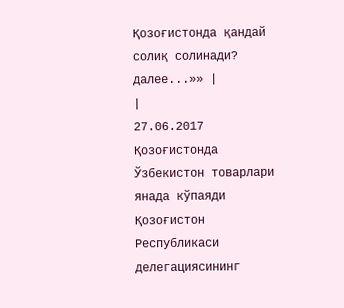Қозоғистонда қандай солиқ солинади? далее...»» |
|
27.06.2017
Қозоғистонда Ўзбекистон товарлари янада кўпаяди
Қозоғистон Республикаси делегациясининг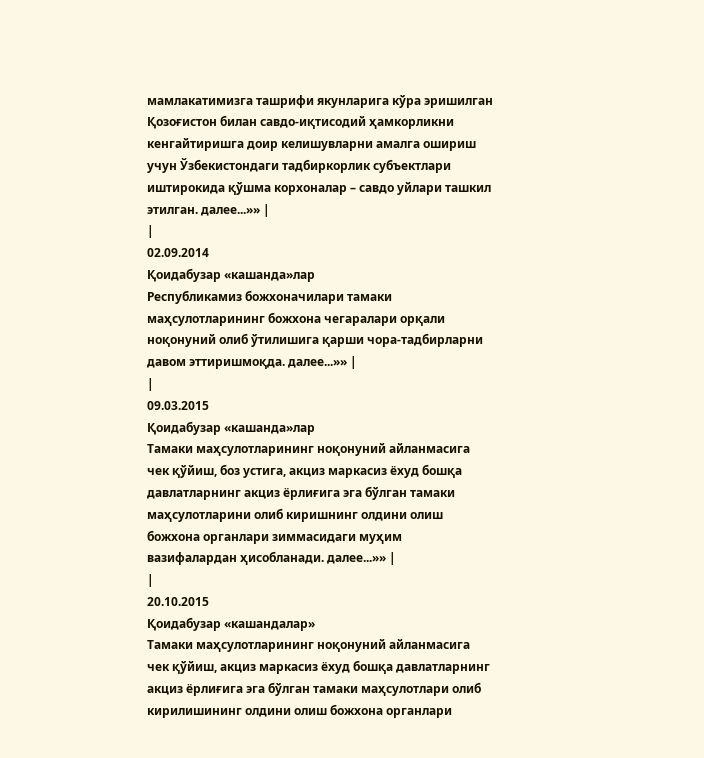мамлакатимизга ташрифи якунларига кўра эришилган Қозоғистон билан савдо-иқтисодий ҳамкорликни кенгайтиришга доир келишувларни амалга ошириш учун Ўзбекистондаги тадбиркорлик субъектлари иштирокида қўшма корхоналар – савдо уйлари ташкил этилган. далее...»» |
|
02.09.2014
Қоидабузар «кашанда»лар
Республикамиз божхоначилари тамаки маҳсулотларининг божхона чегаралари орқали ноқонуний олиб ўтилишига қарши чора-тадбирларни давом эттиришмоқда. далее...»» |
|
09.03.2015
Қоидабузар «кашанда»лар
Тамаки маҳсулотларининг ноқонуний айланмасига чек қўйиш, боз устига, акциз маркасиз ёхуд бошқа давлатларнинг акциз ёрлиғига эга бўлган тамаки маҳсулотларини олиб киришнинг олдини олиш божхона органлари зиммасидаги муҳим вазифалардан ҳисобланади. далее...»» |
|
20.10.2015
Қоидабузар «кашандалар»
Тамаки маҳсулотларининг ноқонуний айланмасига чек қўйиш, акциз маркасиз ёхуд бошқа давлатларнинг акциз ёрлиғига эга бўлган тамаки маҳсулотлари олиб кирилишининг олдини олиш божхона органлари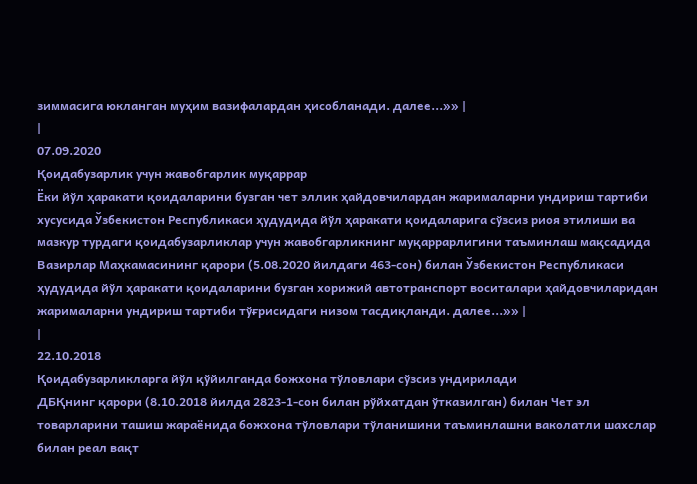зиммасига юкланган муҳим вазифалардан ҳисобланади. далее...»» |
|
07.09.2020
Қоидабузарлик учун жавобгарлик муқаррар
Ёки йўл ҳаракати қоидаларини бузган чет эллик ҳайдовчилардан жарималарни ундириш тартиби хусусида Ўзбекистон Республикаси ҳудудида йўл ҳаракати қоидаларига сўзсиз риоя этилиши ва мазкур турдаги қоидабузарликлар учун жавобгарликнинг муқаррарлигини таъминлаш мақсадида Вазирлар Маҳкамасининг қарори (5.08.2020 йилдаги 463-сон) билан Ўзбекистон Республикаси ҳудудида йўл ҳаракати қоидаларини бузган хорижий автотранспорт воситалари ҳайдовчиларидан жарималарни ундириш тартиби тўғрисидаги низом тасдиқланди. далее...»» |
|
22.10.2018
Қоидабузарликларга йўл қўйилганда божхона тўловлари сўзсиз ундирилади
ДБҚнинг қарори (8.10.2018 йилда 2823-1-сон билан рўйхатдан ўтказилган) билан Чет эл товарларини ташиш жараёнида божхона тўловлари тўланишини таъминлашни ваколатли шахслар билан реал вақт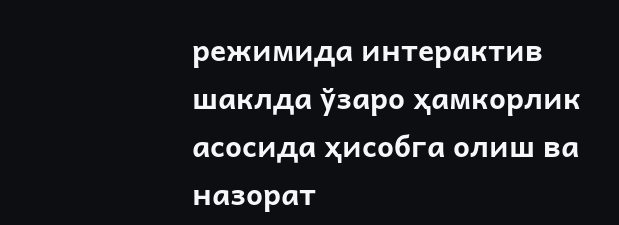режимида интерактив шаклда ўзаро ҳамкорлик асосида ҳисобга олиш ва назорат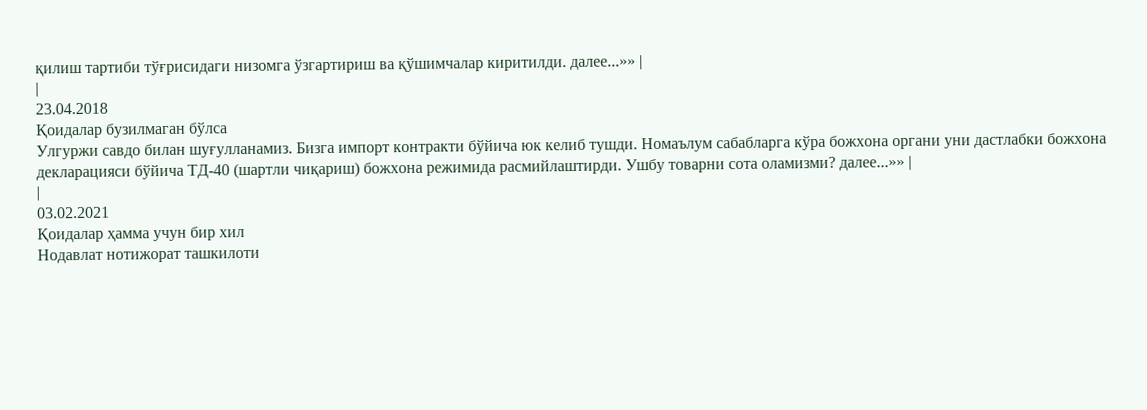қилиш тартиби тўғрисидаги низомга ўзгартириш ва қўшимчалар киритилди. далее...»» |
|
23.04.2018
Қоидалар бузилмаган бўлса
Улгуржи савдо билан шуғулланамиз. Бизга импорт контракти бўйича юк келиб тушди. Номаълум сабабларга кўра божхона органи уни дастлабки божхона декларацияси бўйича ТД-40 (шартли чиқариш) божхона режимида расмийлаштирди. Ушбу товарни сота оламизми? далее...»» |
|
03.02.2021
Қоидалар ҳамма учун бир хил
Нодавлат нотижорат ташкилоти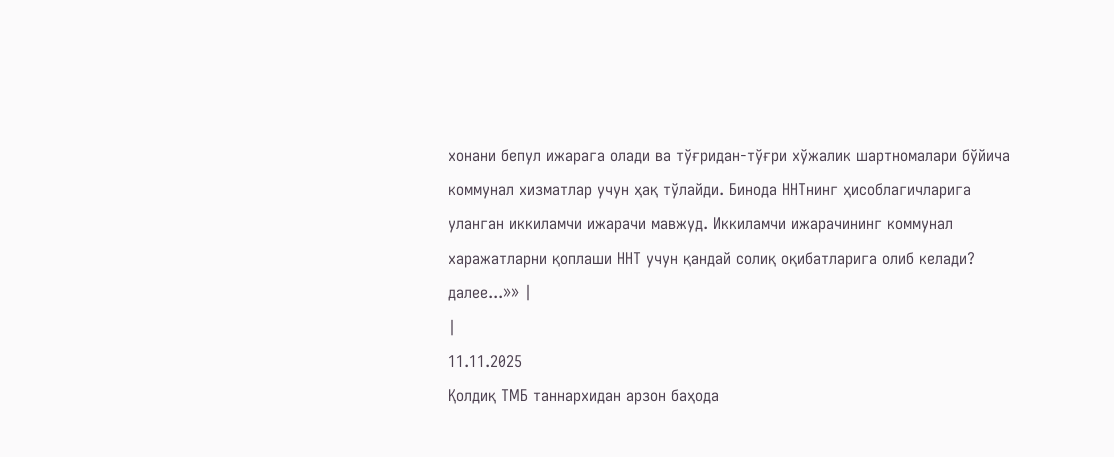хонани бепул ижарага олади ва тўғридан-тўғри хўжалик шартномалари бўйича коммунал хизматлар учун ҳақ тўлайди. Бинода ННТнинг ҳисоблагичларига уланган иккиламчи ижарачи мавжуд. Иккиламчи ижарачининг коммунал харажатларни қоплаши ННТ учун қандай солиқ оқибатларига олиб келади? далее...»» |
|
11.11.2025
Қолдиқ ТМБ таннархидан арзон баҳода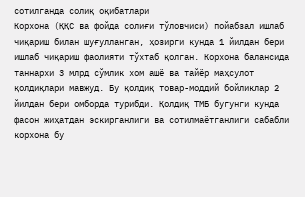сотилганда солиқ оқибатлари
Корхона (ҚҚС ва фойда солиғи тўловчиси) пойабзал ишлаб чиқариш билан шуғулланган, ҳозирги кунда 1 йилдан бери ишлаб чиқариш фаолияти тўхтаб қолган. Корхона балансида таннархи 3 млрд сўмлик хом ашё ва тайёр маҳсулот қолдиқлари мавжуд. Бу қолдиқ товар-моддий бойликлар 2 йилдан бери омборда турибди. Қолдиқ ТМБ бугунги кунда фасон жиҳатдан эскирганлиги ва сотилмаётганлиги сабабли корхона бу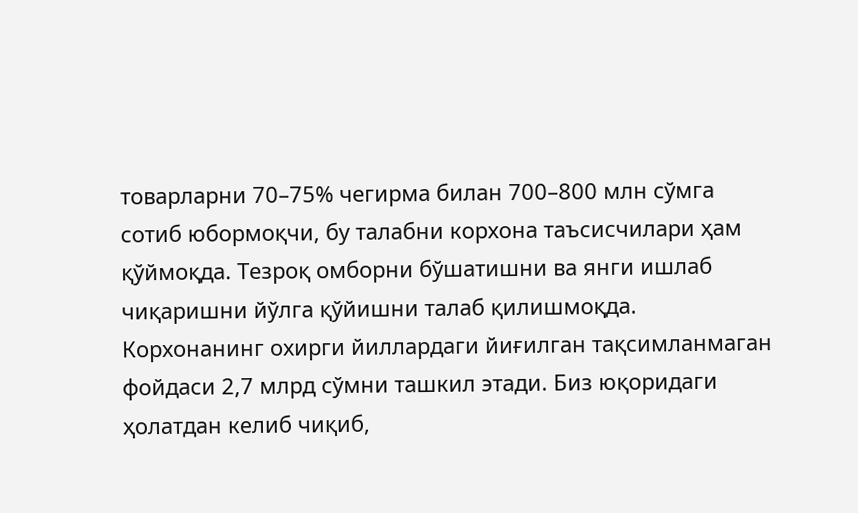товарларни 70–75% чегирма билан 700–800 млн сўмга сотиб юбормоқчи, бу талабни корхона таъсисчилари ҳам қўймоқда. Тезроқ омборни бўшатишни ва янги ишлаб чиқаришни йўлга қўйишни талаб қилишмоқда. Корхонанинг охирги йиллардаги йиғилган тақсимланмаган фойдаси 2,7 млрд сўмни ташкил этади. Биз юқоридаги ҳолатдан келиб чиқиб,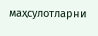маҳсулотларни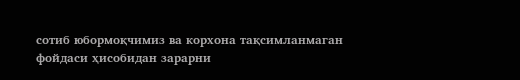сотиб юбормоқчимиз ва корхона тақсимланмаган фойдаси ҳисобидан зарарни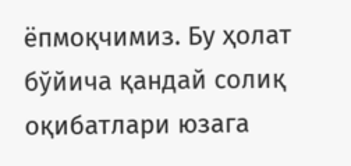ёпмоқчимиз. Бу ҳолат бўйича қандай солиқ оқибатлари юзага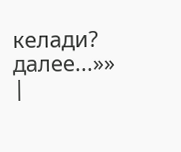келади? далее...»» |